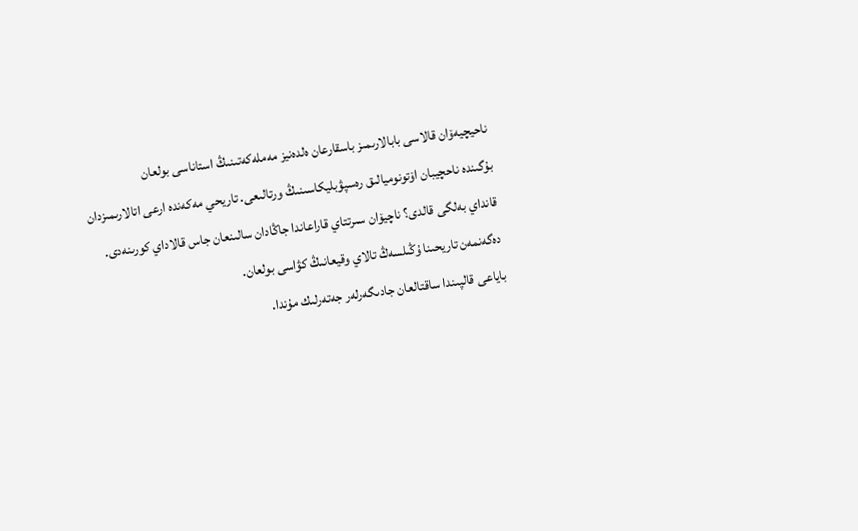ناحيچيەۆان قالاسى بابالارىمىز باسقارعان ەلدەنيز مەملەكەتىنىڭ استاناسى بولعان
بۇگىندە ناحچيبان اۆتونوميالىق رەسپۋبليكاسىنىڭ ورتالىعى. تاريحي مەكەندە ارعى اتالارىمىزدان قانداي بەلگى قالدى؟ ناچيۆان سىرتتاي قاراعاندا جاڭادان سالىنعان جاس قالاداي كورىنەدى. دەگەنمەن تاريحىنا ۇڭىلسەڭ تالاي وقيعانىڭ كۋاسى بولعان.
باياعى قالپىندا ساقتالعان جادىگەرلەر جەتەرلىك مۇندا.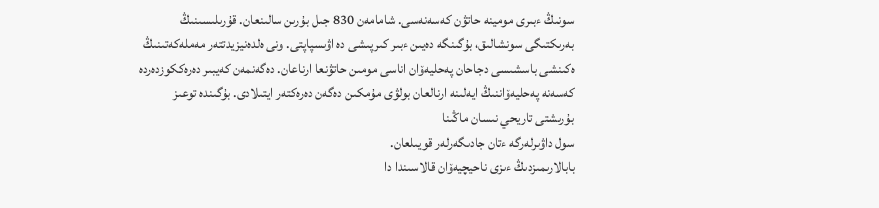سونىڭ ءبىرى مومينە حاتۋن كەسەنەسى. شامامەن 830 جىل بۇرىن سالىنعان. قۇرىلىسىنىڭ بەرىكتىگى سونشالىق، بۇگىنگە دەيىن ءبىر كىرپىشى دە اۋىسپاپتى. ونى ەلدەنيزيدتتەر مەملەكەتىنىڭ ەكىنشى باسشىسى دجاحان پەحليەۆان اناسى مومىن حاتۋنعا ارناعان. دەگەنمەن كەيبىر دەرەككوزدەردە كەسەنە پەحليەۆاننىڭ ايەلىنە ارنالعان بولۋى مۇمكىن دەگەن دەرەكتەر ايتىلادى. بۇگىندە توعىز بۇرىشتى تاريحي نىسان ماڭىنا
سول داۋىرلەرگە ءتان جادىگەرلەر قويىلعان.
بابالارىمىزدىڭ ءىزى ناحيچيەۆان قالاسىندا دا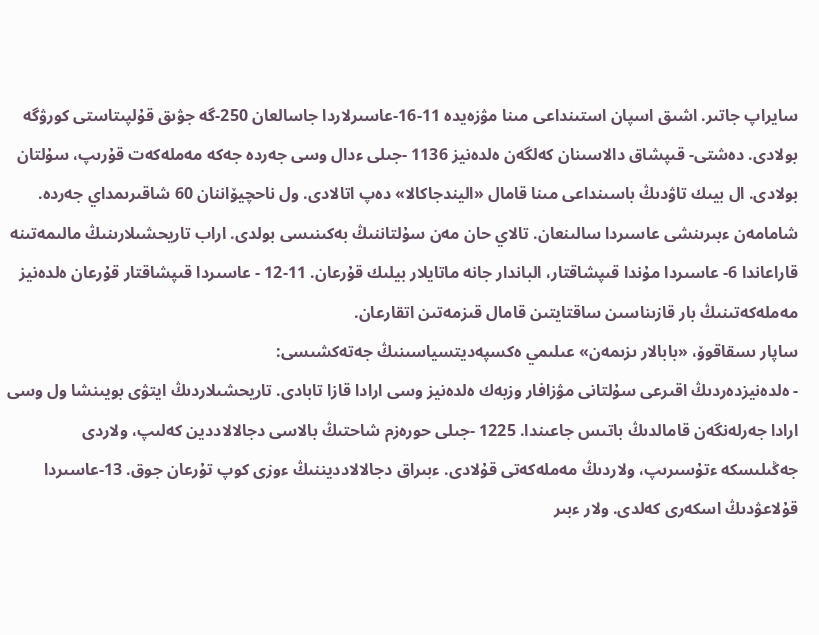سايراپ جاتىر. اشىق اسپان استىنداعى مىنا مۋزەيدە 11-16-عاسىرلاردا جاسالعان 250-گە جۋىق قۇلپىتاستى كورۋگە بولادى. دەشتى- قىپشاق دالاسىنان كەلگەن ەلدەنيز 1136 -جىلى ءدال وسى جەردە جەكە مەملەكەت قۇرىپ، سۇلتان بولادى. ال بيىك تاۋدىڭ باسىنداعى مىنا قامال «اليندجاكالا» دەپ اتالادى. ول ناحچيۆاننان 60 شاقىرىمداي جەردە. شامامەن ءبىرىنشى عاسىردا سالىنعان. تالاي حان مەن سۇلتاننىڭ بەكىنىسى بولدى. اراب تاريحشىلارىنىڭ مالىمەتىنە قاراعاندا 6- عاسىردا مۇندا قىپشاقتار، الباندار جانە ماتايلار بيلىك قۇرعان. 11-12 - عاسىردا قىپشاقتار قۇرعان ەلدەنيز مەملەكەتىنىڭ بار قازىناسىن ساقتايتىن قامال قىزمەتىن اتقارعان.
ساپار ىسقاقوۆ، «بابالار ىزىمەن» عىلىمي ەكسپەديتسياسىنىڭ جەتەكشىسى:
- ەلدەنيزدەردىڭ اقىرعى سۇلتانى مۋزافار وزبەك ەلدەنيز وسى ارادا قازا تابادى. تاريحشىلاردىڭ ايتۋى بويىنشا ول وسى ارادا جەرلەنگەن قامالدىڭ باتىس جاعىندا. 1225 -جىلى حورەزم شاحتىڭ بالاسى دجالالاددين كەلىپ، ولاردى جەڭىلىسكە ءتۇسىرىپ، ولاردىڭ مەملەكەتى قۇلادى. ءبىراق دجالالادديننىڭ ءوزى كوپ تۇرعان جوق. 13-عاسىردا قۇلاعۋدىڭ اسكەرى كەلدى. ولار ءبىر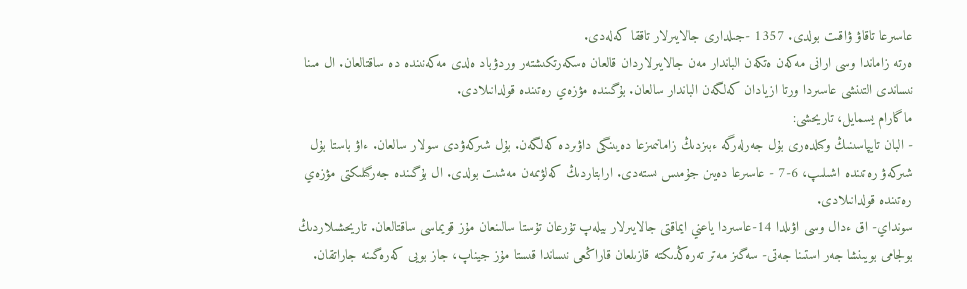عاسىرعا تاقاۋ ۋاقىت بولدى. 1357 -جىلدارى جالايىرلار تاققا كەلەدى.
ەرتە زاماندا وسى ارانى مەكەن ەتكەن الباندار مەن جالايىرلاردان قالعان ەسكەرتكىشتەر وردۋباد ەلدى مەكەنىندە دە ساقتالعان. ال مىنا نىساندى التىنشى عاسىردا ورتا ازيادان كەلگەن الباندار سالعان. بۇگىندە مۋزەي رەتىندە قولدانىلادى.
ماگارام يسمايل، تاريحشى:
- البان تايپاسىنىڭ وكىلدەرى بۇل جەرلەرگە ءبىزدىڭ زامانىمىزعا دەيىنگى داۋىردە كەلگەن. بۇل شىركەۋدى سولار سالعان. ءاۋ باستا بۇل شىركەۋ رەتىندە اشىلىپ، 6-7 - عاسىرعا دەيىن جۇمىس ىستەدى. ارابتاردىڭ كەلۋىمەن مەشىت بولدى. ال بۇگىندە جەرگىلىكتى مۋزەي رەتىندە قولدانىلادى.
سونداي- اق ءدال وسى اۋىلدا 14-عاسىردا ياعني ايماقتى جالايىرلار بيلەپ تۇرعان تۇستا سالىنعان مۇز قويماسى ساقتالعان. تاريحشىلاردىڭ بولجامى بويىنشا جەر استىنا جەتى- سەگىز مەتر تەرەڭدىكتە قازىلعان قاراڭعى نىساندا قىستا مۇز جيناپ، جاز بويى كەرەگىنە جاراتقان.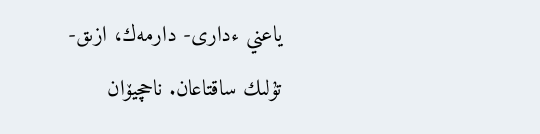ياعني ءدارى- دارمەك، ازىق- تۇلىك ساقتاعان. ناحچيۆان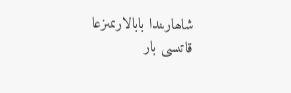شاھارىندا بابالارىمىزعا قاتىسى بار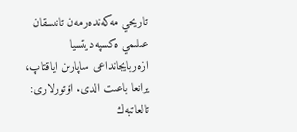تاريحي مەكەندەرمەن تانىسقان عىلىمي ەكسپەديتسيا ازەربايجانداعى ساپارىن اياقتاپ، يرانعا باعىت الدى. اۆتورلارى: تالعاتبەك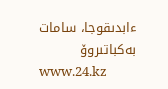ءابدىقوجا، سامات بەكباتىروۆ
www.24.kz